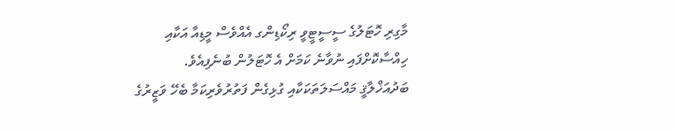މާގިރި ހޮޓަލުގެ ސީސީޓީވީ ރިކޯޑިންގ އެއްވެސް މީޑިއާ އަކާއި ހިއްސާކޮށްފައި ނުވާނެ ކަމަށް އެ ހޮޓަލުން ބުނެފިއެވެ.
ބަދުއަޚްލާޤީ މައްސަލަތަކަކާއި ގުޅިގެން ފަތުރުވެރިކަމާ ބެހޭ ވަޒީރުގެ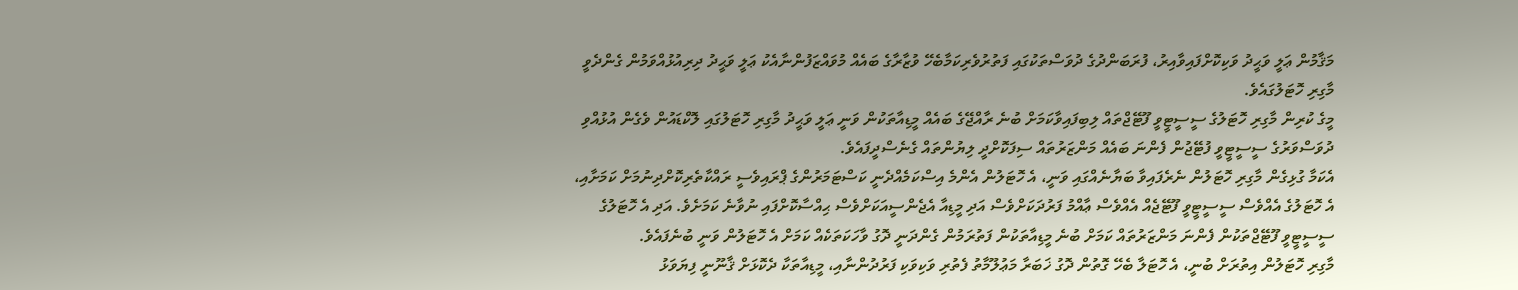މަޤާމުން ޢަލީ ވަޙީދު ވަކިކޮށްފައިވާއިރު، ފުރަބަންދުގެ ދުވަސްތަކުގައި ފަތުރުވެރިކަމާބެހޭ ވުޒާރާގެ ބައެއް މުވައްޒަފުންނާއެކު ޢަލީ ވަޙީދު ދިރިއުޅުއްވަމުން ގެންދެވީ މާގިރި ހޮޓަލުގައެވެ.
މީގެ ކުރިން މާގިރި ހޮޓަލުގެ ސީސީޓީވީ ފޫޓޭޖްތައް ލިބިފައިވާކަމަށް ބުނެ ރާއްޖޭގެ ބައެއް މީޑިއާތަކުން ވަނީ ޢަލީ ވަޙީދު މާގިރި ހޮޓަލުގައި ލޮކްޑައުން ވެގެން އުޅުއްވި ދުވަސްވަރުގެ ސީސީޓީވީ ފުޓޭޖުން ފެންނަ ބައެއް މަންޒަރުތައް ސިފަކޮށްދީ ލިޔުންތައް ގެނެސްދީފައެވެ.
އެކަމާ ގުޅިގެން މާގިރި ހޮޓަލުން ނެރެފައިވާ ބަޔާނެއްގައި ވަނީ، އެ ހޮޓަލުން އެންމެ އިސްކަމެއްދެނީ ކަސްޓަމަރުންގެ ޕްރައިވެސީ ރައްކާތެރިކޮށްދިނުމަށް ކަމަށާއި، އެ ހޮޓަލުގެ އެއްވެސް ސީސީޓީވީ ފޫޓޭޖެއް އެއްވެސް ޢާއްމު ފަރުދަކަށްވެސް އަދި މީޑިއާ އެޖެންސީއަކަށްވެސް ޙިއްސާކޮށްފައި ނުވާނެ ކަމަށެވެ. އަދި އެ ހޮޓަލުގެ ސީސީޓީވީ ފޫޓޭޖްތަކުން ފެންނަ މަންޒަރުތައް ކަމަށް ބުނެ މީޑިއާތަކުން ފަތުރަމުން ގެންދަނީ ދޮގު ވާހަކަތަކެއް ކަމަށް އެ ހޮޓަލުން ވަނީ ބުނެފައެވެ.
މާގިރި ހޮޓަލުން އިތުރަށް ބުނީ، އެ ހޮޓަލާ ބެހޭ ގޮތުން ދޮގު ޚަބަރާ މަޢުލޫމާތު ފެތުރި ވަކިވަކި ފަރުދުންނާއި، މީޑިއާތަކާ ދެކޮޅަށް ޤާނޫނީ ފިޔަވަޅު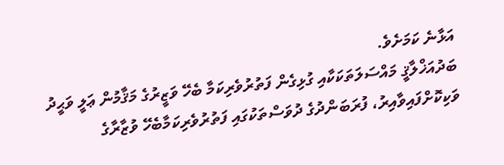އަޅާނެ ކަމަށެވެ.
ބަދުއަޚްލާޤީ މައްސަލަތަކަކާއި ގުޅިގެން ފަތުރުވެރިކަމާ ބެހޭ ވަޒީރުގެ މަޤާމުން ޢަލީ ވަޙީދު ވަކިކޮށްފައިވާއިރު، ފުރަބަންދުގެ ދުވަސްތަކުގައި ފަތުރުވެރިކަމާބެހޭ ވުޒާރާގެ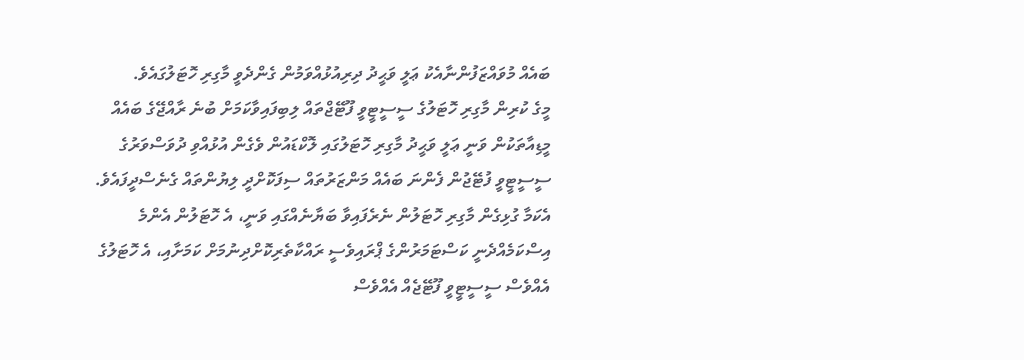ބައެއް މުވައްޒަފުންނާއެކު ޢަލީ ވަޙީދު ދިރިއުޅުއްވަމުން ގެންދެވީ މާގިރި ހޮޓަލުގައެވެ.
މީގެ ކުރިން މާގިރި ހޮޓަލުގެ ސީސީޓީވީ ފޫޓޭޖްތައް ލިބިފައިވާކަމަށް ބުނެ ރާއްޖޭގެ ބައެއް މީޑިއާތަކުން ވަނީ ޢަލީ ވަޙީދު މާގިރި ހޮޓަލުގައި ލޮކްޑައުން ވެގެން އުޅުއްވި ދުވަސްވަރުގެ ސީސީޓީވީ ފުޓޭޖުން ފެންނަ ބައެއް މަންޒަރުތައް ސިފަކޮށްދީ ލިޔުންތައް ގެނެސްދީފައެވެ.
އެކަމާ ގުޅިގެން މާގިރި ހޮޓަލުން ނެރެފައިވާ ބަޔާނެއްގައި ވަނީ، އެ ހޮޓަލުން އެންމެ އިސްކަމެއްދެނީ ކަސްޓަމަރުންގެ ޕްރައިވެސީ ރައްކާތެރިކޮށްދިނުމަށް ކަމަށާއި، އެ ހޮޓަލުގެ އެއްވެސް ސީސީޓީވީ ފޫޓޭޖެއް އެއްވެސް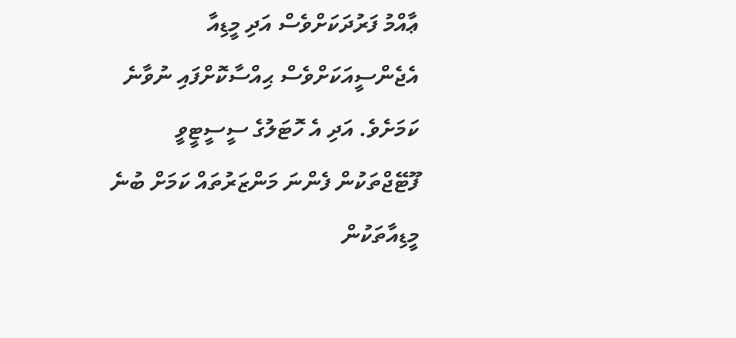ޢާއްމު ފަރުދަކަށްވެސް އަދި މީޑިއާ އެޖެންސީއަކަށްވެސް ޙިއްސާކޮށްފައި ނުވާނެ ކަމަށެވެ. އަދި އެ ހޮޓަލުގެ ސީސީޓީވީ ފޫޓޭޖްތަކުން ފެންނަ މަންޒަރުތައް ކަމަށް ބުނެ މީޑިއާތަކުން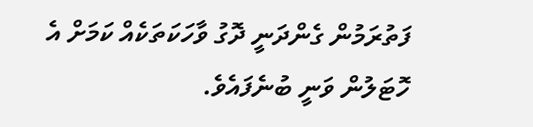ފަތުރަމުން ގެންދަނީ ދޮގު ވާހަކަތަކެއް ކަމަށް އެ ހޮޓަލުން ވަނީ ބުނެފައެވެ.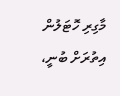މާގިރި ހޮޓަލުން އިތުރަށް ބުނީ،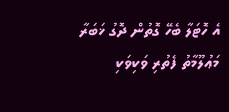އެ ހޮޓަލާ ބެހޭ ގޮތުން ދޮގު ޚަބަރާ މަޢުލޫމާތު ފެތުރި ވަކިވަކި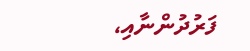ފަރުދުންނާއި،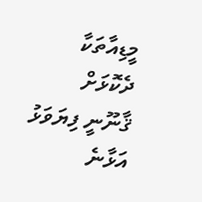މީޑިއާތަކާ ދެކޮޅަށް ޤާނޫނީ ފިޔަވަޅު އަޅާނެ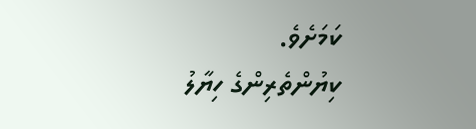ކަމަށެވެ.
ކިޔުންތެރިންގެ ހިޔާލު